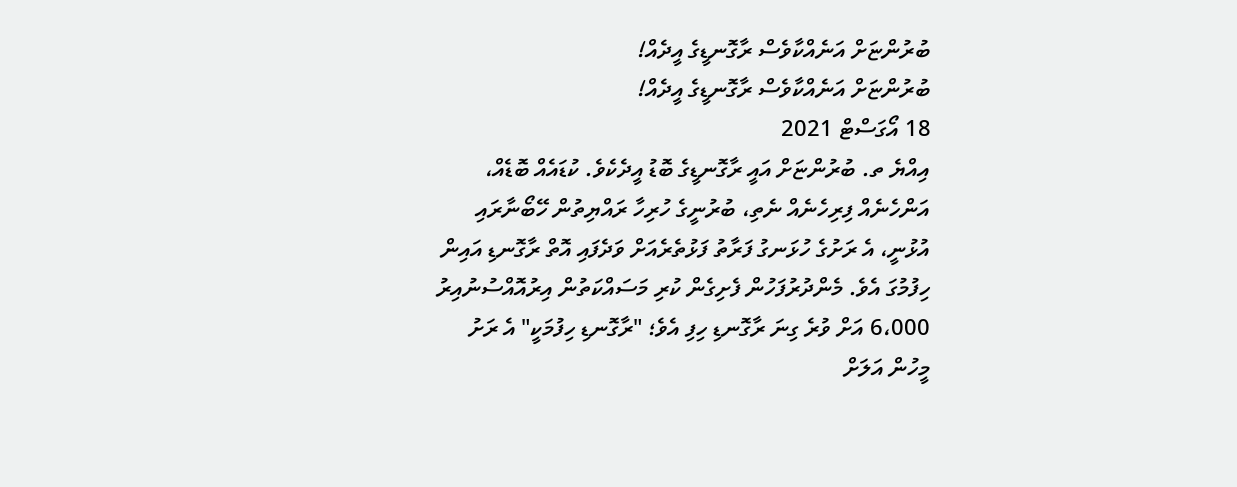ބުރުންޏަށް އަނެއްކާވެސް ރާގޮނޑީގެ އީދެއް!
ބުރުންޏަށް އަނެއްކާވެސް ރާގޮނޑީގެ އީދެއް!
18 އޯގަސްޓް 2021
އިއްޔެ ތ. ބުރުންޏަށް އައީ ރާގޮނޑީގެ ބޮޑު އީދެކެވެ. ކުޑައެއް ބޮޑެއް، އަންހެނެއް ފިރިހެނެއް ނެތި، ބުރުނީގެ ހުރިހާ ރައްޔިތުން ހޭބޯނާރައި އުޅުނީ، އެ ރަށުގެ ހުޅަނގު ފަރާތު ފަޅުތެރެއަށް ވަދެފައި އޮތް ރާގޮނޑި އައިން ހިފުމުގަ އެވެ. މެންދުރުފަހުން ފެށިގެން ކުރި މަސައްކަތުން އިރުއޮއްސުނުއިރު 6،000 އަށް ވުރެ ގިނަ ރާގޮނޑި ހިފި އެވެ؛ "ރާގޮނޑި ހިފުމަކީ" އެ ރަށު މީހުން އަލަށް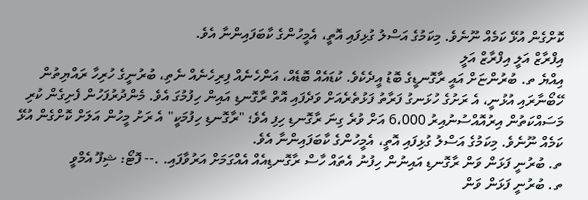ކޮށްގެން އުޅޭ ކަމެއް ނޫނެވެ. މިކަމުގެ އަސްލު ގުޅިފައި އޮތީ، އެމީހުންގެ ކާބަފައިންނާ އެވެ.
އިފްރާޒް އަލީ އިފްރާޒް އަލީ
އިއްޔެ ތ. ބުރުންޏަށް އައީ ރާގޮނޑީގެ ބޮޑު އީދެކެވެ. ކުޑައެއް ބޮޑެއް، އަންހެނެއް ފިރިހެނެއް ނެތި، ބުރުނީގެ ހުރިހާ ރައްޔިތުން ހޭބޯނާރައި އުޅުނީ، އެ ރަށުގެ ހުޅަނގު ފަރާތު ފަޅުތެރެއަށް ވަދެފައި އޮތް ރާގޮނޑި އައިން ހިފުމުގަ އެވެ. މެންދުރުފަހުން ފެށިގެން ކުރި މަސައްކަތުން އިރުއޮއްސުނުއިރު 6،000 އަށް ވުރެ ގިނަ ރާގޮނޑި ހިފި އެވެ؛ "ރާގޮނޑި ހިފުމަކީ" އެ ރަށު މީހުން އަލަށް ކޮށްގެން އުޅޭ ކަމެއް ނޫނެވެ. މިކަމުގެ އަސްލު ގުޅިފައި އޮތީ، އެމީހުންގެ ކާބަފައިންނާ އެވެ.
ތ. ބުރުނީ ފަޅަން ވަން ރާގޮނޑި އައިނުން ހިފުނު އެތައް ހާސް ރާގޮނޑިއެއް އެއްގަމަށް އަރުވާފައި. .-- ފޮޓޯ: ޝިފޫ އެމްވީ
ތ. ބުރުނީ ފަޅަން ވަން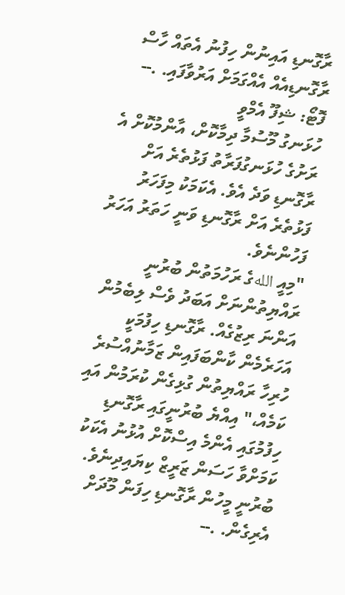ރާގޮނޑި އައިނުން ހިފުނު އެތައް ހާސް ރާގޮނޑިއެއް އެއްގަމަށް އަރުވާފައި. .-- ފޮޓޯ: ޝިފޫ އެމްވީ
ހުޅަނގު މޫސުމާ ދިމާކޮށް، އާންމުކޮށް އެ ރަށުގެ ހުޅަނގުފަރާތު ފަޅުތެރެ އަށް ރާގޮނޑި ވަދެ އެވެ. އެކަމަކު މިފަހަރު ފަޅުތެރެ އަށް ރާގޮނޑި ވަނީ ހަތަރު އަހަރު ފަހުންނެވެ.
"މިއީ اللهގެ ރަހުމަތުން ބުރުނީ ރައްޔިތުންނަށް އަބަދު ވެސް ލިބެމުން އަންނަ ރިޒުގެއް. ރާގޮނޑި ހިފުމަކީ އަހަރެމެން ކާންބަފައިން ޒަމާނުއްސުރެ ހުރިހާ ރައްޔިތުން ގުޅިގެން ކުރަމުން އައި ކަމެއް،" އިއްޔެ ބުރުނީގައި ރާގޮނޑި ހިފުމުގައި އެންމެ އިސްކޮށް އުޅުނު އެކަކު ކަމަށްވާ ހަސަން ޒަރީޒް ކިޔައިދިނެވެ.
ބުރުނީ މީހުން ރާގޮނޑި ހިފަން މޫދަށް އެރިގެން. .--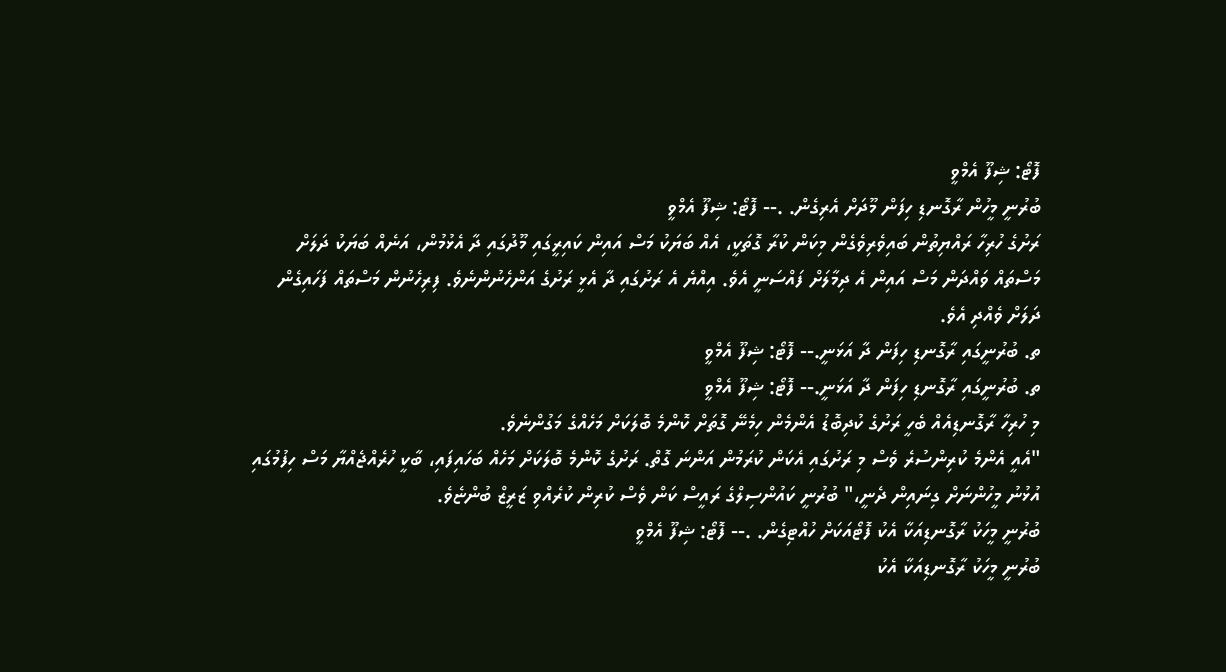ފޮޓޯ: ޝިފޫ އެމްވީ
ބުރުނީ މީހުން ރާގޮނޑި ހިފަން މޫދަށް އެރިގެން. .-- ފޮޓޯ: ޝިފޫ އެމްވީ
ރަށުގެ ހުރިހާ ރައްޔިތުން ބައިވެރިވެގެން މިކަން ކުރާ ގޮތަކީ، އެއް ބަޔަކު މަސް އައިން ކައިރީގައި މޫދުގައި ދާ އެޅުމުން، އަނެއް ބަޔަކު ދަލަށް މަސްތައް ވައްދަން މަސް އައިން އެ ދިމާލަށް ފައްސަނީ އެވެ. އިއްޔެ އެ ރަށުގައި ދާ އެޅީ ރަށުގެ އަންހެނުންނެވެ. ފިރިހެނުން މަސްތައް ފަހައިގެން ދަލަށް ވެއްދި އެވެ.
ތ. ބުރުނީގައި ރާގޮނޑި ހިފަން ދާ އަޅަނީ.-- ފޮޓޯ: ޝިފޫ އެމްވީ
ތ. ބުރުނީގައި ރާގޮނޑި ހިފަން ދާ އަޅަނީ.-- ފޮޓޯ: ޝިފޫ އެމްވީ
މި ހުރިހާ ރާގޮނޑިއެއް ބެހީ ރަށުގެ ކުދިބޮޑު އެންމެން ހިމެނޭ ގޮތަށް ކޮންމެ ބޮލަކަށް މަހެއްގެ މަގުންނެވެ.
"އެއީ އެންމެ ކުރިންސުރެ ވެސް މި ރަށުގައި އެކަން ކުރަމުން އަންނަ ގޮތް. ރަށުގެ ކޮންމެ ބޮލަކަށް މަހެއް ބަހައިފައި، ބާކީ ހުރެއްޖެއްޔާ މަސް ހިފުމުގައި އުޅުނު މީހުންނަށް ގިނައިން ދެނީ،" ބުރުނީ ކައުންސިލްގެ ރައީސް ކަން ވެސް ކުރިން ކުރެއްވި ޒަރީޒް ބުންޏެވެ.
ބުރުނީ މީހަކު ރާގޮނޑިއަކާ އެކު ފޮޓޯއަކަށް ހުއްޓިގެން. .-- ފޮޓޯ: ޝިފޫ އެމްވީ
ބުރުނީ މީހަކު ރާގޮނޑިއަކާ އެކު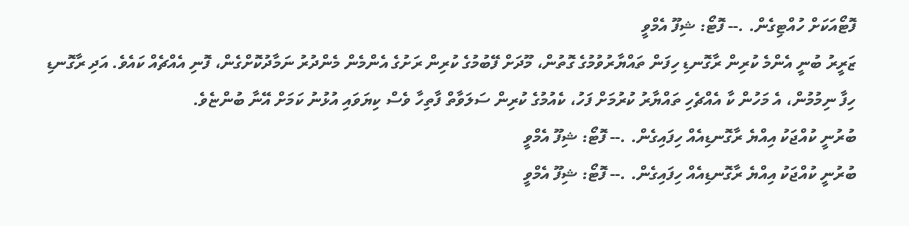ފޮޓޯއަކަށް ހުއްޓިގެން. .-- ފޮޓޯ: ޝިފޫ އެމްވީ
ޒަރީރު ބުނީ އެންމެ ކުރިން ރާގޮނޑި ހިފަން ތައްޔާރުވުމުގެ ގޮތުން، މޫދަށް ފޭބުމުގެ ކުރިން ރަށުގެ އެންމެން މެންދުރު ނަމާދުކޮށްގެން، ފޮނި އެއްޗެއް ކައެވެ. އަދި ރާގޮނޑި ހިފާ ނިމުމުން، އެ މަހުން ކާ އެއްޗެހި ތައްޔާރު ކުރުމަށް ފަހު، ކެއުމުގެ ކުރިން ސަލަވާތް ފާތިހާ ވެސް ކިޔަވައި އުޅުނު ކަމަށް އޭނާ ބުންޏެވެ.
ބުރުނީ ކުއްޖަކު އިއްޔެ ރާގޮނޑިއެއް ހިފައިގެން. .-- ފޮޓޯ: ޝިފޫ އެމްވީ
ބުރުނީ ކުއްޖަކު އިއްޔެ ރާގޮނޑިއެއް ހިފައިގެން. .-- ފޮޓޯ: ޝިފޫ އެމްވީ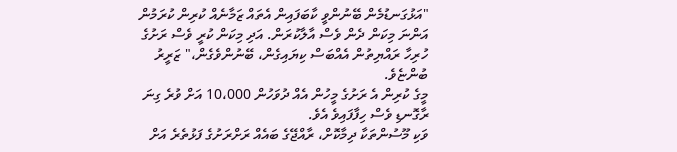"އަޅުގަނޑުމެން ބޭނުންވީ ކާބަފައިން އެތައް ޒަމާނެއް ކުރިން ކުރަމުން އަންނަ މިކަން ދެން ވެސް އާލާކުރަން. އަދި މިކަން ކުރީ ވެސް ރަށުގެ ހުރިހާ ރައްޔިތުން އެއްބަސް ކިޔައިގެން، ބޭނުންވެގެން،" ޒަރީރު ބުންޏެވެ.
މީގެ ކުރިން އެ ރަށުގެ މީހުން އެއް ދުވަހުން 10،000 އަށް ވުރެ ގިނަ ރާގޮނޑި ވެސް ހިފާފައިވެ އެވެ.
ވަކި މޫސުންތަކާ ދިމާކޮށް، ރާއްޖޭގެ ބައެއް ރަށްރަށުގެ ފަޅުތެރެ އަށް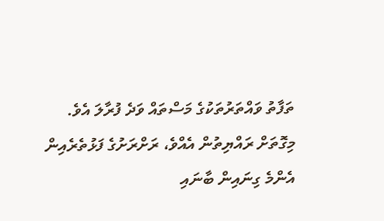ތަފާތު ވައްތަރުތަކުގެ މަސްތައް ވަދެ ފުރާލަ އެވެ. މިގޮތަށް ރައްޔިތުން އެއްވެ، ރަށްރަށުގެ ފަޅުތެރެއިން އެންމެ ގިނައިން ބާނައި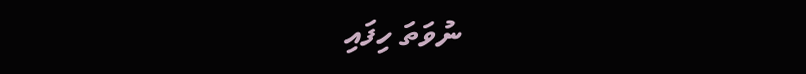ނުވަތަ ހިފައި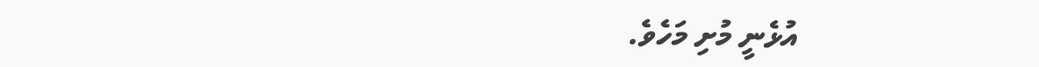އުޅެނީ މުށި މަހެވެ.